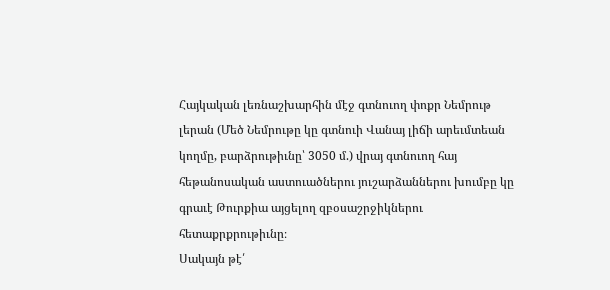Հայկական լեռնաշխարհին մէջ գտնուող փոքր Նեմրութ լերան (Մեծ Նեմրութը կը գտնուի Վանայ լիճի արեւմտեան կողմը, բարձրութիւնը՝ 3050 մ.) վրայ գտնուող հայ հեթանոսական աստուածներու յուշարձաններու խումբը կը գրաւէ Թուրքիա այցելող զբօսաշրջիկներու հետաքրքրութիւնը։
Սակայն թէ՛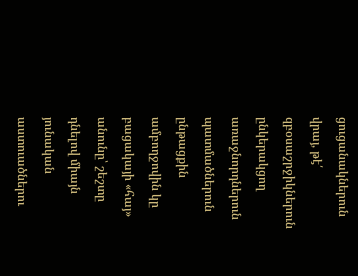ցուցանակներուն վրայ, թէ՛ զբօսաշրջիկներուն ընկերակցող առաջնորդներուն պատմածներուն ընթացքին ամբողջովին կը բացակայի «հայ» անունը՝ շեշտը դնելով միայն յունական աստուածներու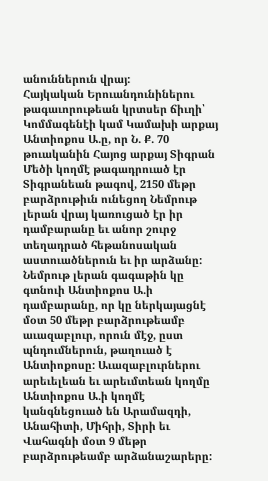անուններուն վրայ:
Հայկական Երուանդունիներու թագաւորութեան կրտսեր ճիւղի՝ Կոմմագենէի կամ Կամախի արքայ Անտիոքոս Ա.ը, որ Ն. Ք. 70 թուականին Հայոց արքայ Տիգրան Մեծի կողմէ թագադրուած էր Տիգրանեան թագով, 2150 մեթր բարձրութիւն ունեցող Նեմրութ լերան վրայ կառուցած էր իր դամբարանը եւ անոր շուրջ տեղադրած հեթանոսական աստուածներուն եւ իր արձանը:
Նեմրութ լերան գագաթին կը գտնուի Անտիոքոս Ա.ի դամբարանը, որ կը ներկայացնէ մօտ 50 մեթր բարձրութեամբ աւազաբլուր, որուն մէջ, ըստ պնդումներուն, թաղուած է Անտիոքոսը: Աւազաբլուրներու արեւելեան եւ արեւմտեան կողմը Անտիոքոս Ա.ի կողմէ կանգնեցուած են Արամազդի, Անահիտի, Միհրի, Տիրի եւ Վահագնի մօտ 9 մեթր բարձրութեամբ արձանաշարերը: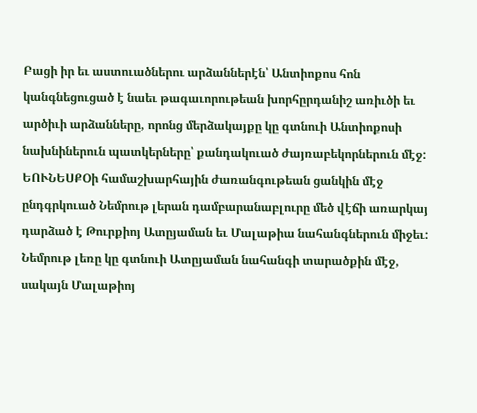Բացի իր եւ աստուածներու արձաններէն՝ Անտիոքոս հոն կանգնեցուցած է նաեւ թագաւորութեան խորհըրդանիշ առիւծի եւ արծիւի արձանները, որոնց մերձակայքը կը գտնուի Անտիոքոսի նախնիներուն պատկերները՝ քանդակուած ժայռաբեկորներուն մէջ:
ԵՈՒՆԵՍՔՕի համաշխարհային ժառանգութեան ցանկին մէջ ընդգրկուած Նեմրութ լերան դամբարանաբլուրը մեծ վէճի առարկայ դարձած է Թուրքիոյ Ատըյաման եւ Մալաթիա նահանգներուն միջեւ: Նեմրութ լեռը կը գտնուի Ատըյաման նահանգի տարածքին մէջ, սակայն Մալաթիոյ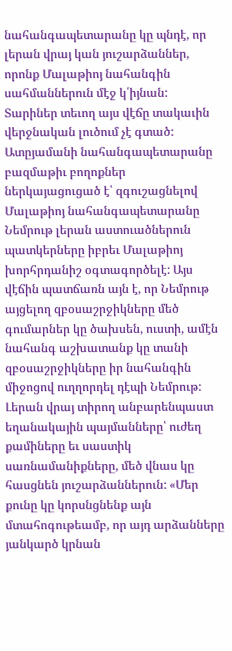նահանգապետարանը կը պնդէ, որ լերան վրայ կան յուշարձաններ, որոնք Մալաթիոյ նահանգին սահմաններուն մէջ կ՛իյնան:
Տարիներ տեւող այս վէճը տակաւին վերջնական լուծում չէ գտած: Ատըյամանի նահանգապետարանը բազմաթիւ բողոքներ ներկայացուցած է՝ զգուշացնելով Մալաթիոյ նահանգապետարանը Նեմրութ լերան աստուածներուն պատկերները իբրեւ Մալաթիոյ խորհրդանիշ օգտագործելէ: Այս վէճին պատճառն այն է, որ Նեմրութ այցելող զբօսաշրջիկները մեծ գումարներ կը ծախսեն, ուստի, ամէն նահանգ աշխատանք կը տանի զբօսաշրջիկները իր նահանգին միջոցով ուղղորդել դէպի Նեմրութ:
Լերան վրայ տիրող անբարենպաստ եղանակային պայմանները՝ ուժեղ քամիները եւ սաստիկ սառնամանիքները, մեծ վնաս կը հասցնեն յուշարձաններուն: «Մեր քունը կը կորսնցնենք այն մտահոգութեամբ, որ այդ արձանները յանկարծ կրնան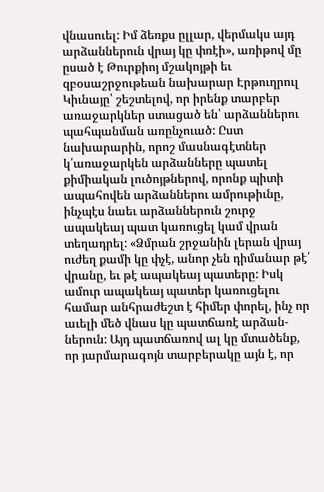վնասուել: Իմ ձեռքս ըլլար, վերմակս այդ արձաններուն վրայ կը փռէի», առիթով մը ըսած է Թուրքիոյ մշակոյթի եւ զբօսաշրջութեան նախարար Էրթուղրուլ Կիւնայը՝ շեշտելով, որ իրենք տարբեր առաջարկներ ստացած են՝ արձաններու պահպանման առընչուած: Ըստ նախարարին, որոշ մասնագէտներ կ՛առաջարկեն արձանները պատել քիմիական լուծոյթներով, որոնք պիտի ապահովեն արձաններու ամրութիւնը, ինչպէս նաեւ արձաններուն շուրջ ապակեայ պատ կառուցել կամ վրան տեղադրել: «Ձմրան շրջանին լերան վրայ ուժեղ քամի կը փչէ, անոր չեն դիմանար թէ՛ վրանը, եւ թէ ապակեայ պատերը: Իսկ ամուր ապակեայ պատեր կառուցելու համար անհրաժեշտ է հիմեր փորել, ինչ որ աւելի մեծ վնաս կը պատճառէ արձան- ներուն: Այդ պատճառով ալ կը մտածենք, որ յարմարագոյն տարբերակը այն է, որ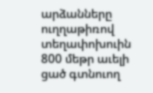արձանները ուղղաթիռով տեղափոխուին 800 մեթր աւելի ցած գտնուող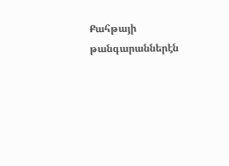Քահթայի թանգարաններէն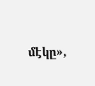մէկը»,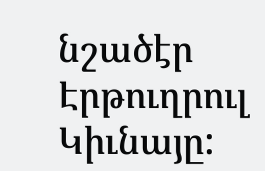նշածէր Էրթուղրուլ Կիւնայը: